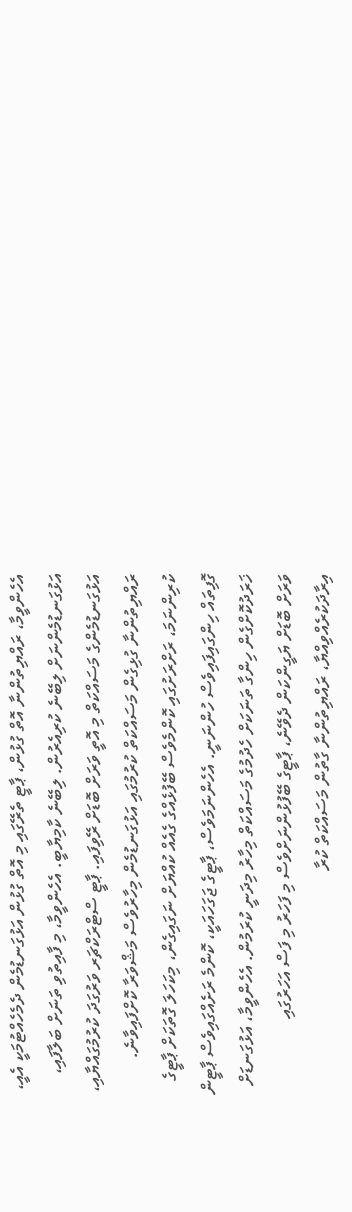އެހެންވީމާ، ރައްޔިތުންނާ އޮތް ގުޅުން، ޕާޓީ ތެރޭގައި މި އޮތް ގުޅުން އަޅުގަނޑުމެން ދެމެހެއްޓުމަކީ އެއީ، އަޅުގަނޑުމެންނަށް ލިބޭނެ ކުރިއެރުން. ލިބޭނެ ކާމިޔާބީ. އެހެންވީމާ، މި ފާއިތުވި ތަނަށް ބަލާފައި، އަޅުގަނޑުމެންގެ މަސައްކަތް މި އޮތީ ވަރަށް ބޮޑަށް ރޭވިފައި. ޕާޓީ ސްޓްރަކްޗަރ ވަރުގަދަ ކުރުމުގައްޔާއި، ރައްޔިތުންނާ ގުޅިގެން މަސައްކަތް ކުރުމުގައި އަޅުގަނޑުމެން މިހާރުވެސް މަޝްވަރާ ކޮށްފައިވާނެ. ކުރިންނަމަ، ރަށްރަށުގައި ކޮންމެވެސް ބޭފުޅެއްގެ ގެއެއް ކުއްޔަށް ނަގައިގެން، މިކަހަލަ ގޮތަކަށް ޕާޓީގެ ގޮފިތައް ހިންގައިފައިވެސް ހުންނަނީ. އެހެންނަމަވެސް، ޕާޓީގެ ޖަގަހައަކީ، ކޮންމެ ރަށެއްގައިވެސް ޕާޓީން ޚަރަދުކޮށްގެން ހިންގާ ތަނަކަށް ހެދުމުގެ މަސައްކަތް މިހާރު މިދަނީ ކުރަމުން. އެހެންވީމާ، އަޅުގަނޑަށް ވަރަށް ބޮޑަށް ޔަގީންކަން ދެވޭނެ، ޕާޓީގެ ބޭފުޅުންނަށްވެސް މި ފަހަރު މި ފަސް އަހަރުގައި އިރާދަކުރެއްވިއްޔާ، ރައްޔިތުންނާ ގާތުން މަސައްކަތް ކުރާ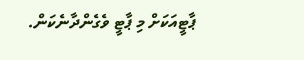ޕާޓީއަކަށް މި ޕާޓީ ވެގެންދާނެކަން.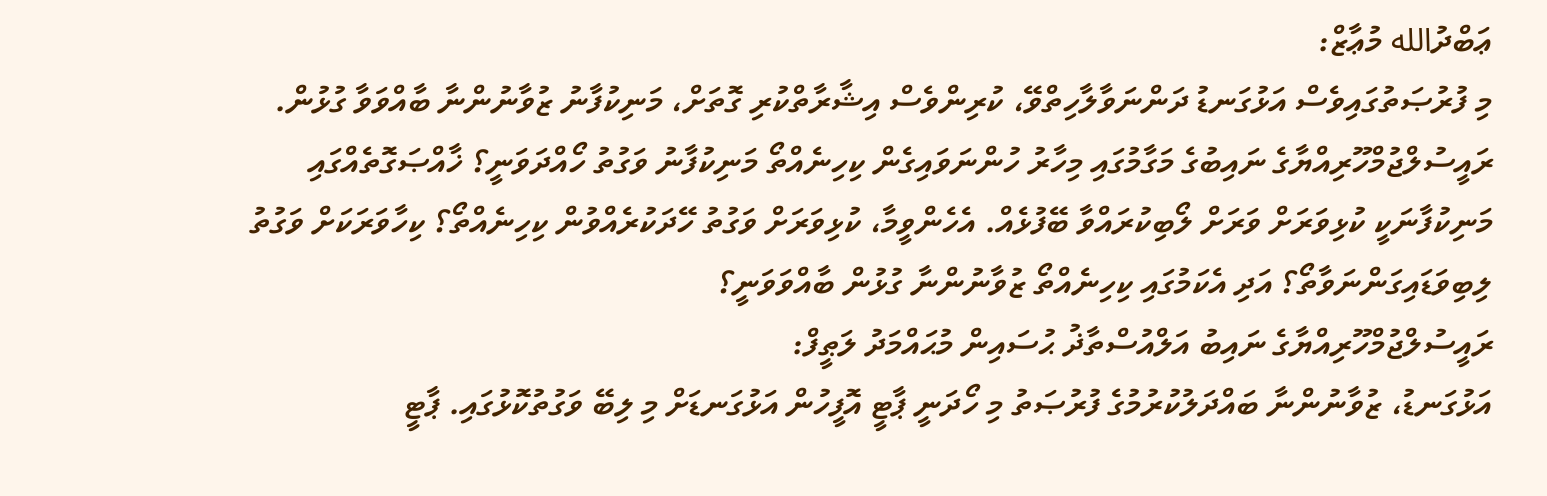ޢަބްދުالله މުޢާޒް:
މި ފުރުޞަތުގައިވެސް އަޅުގަނޑު ދަންނަވާލާހިތްވޭ، ކުރިންވެސް އިޝާރާތްކުރި ގޮތަށް، މަނިކުފާނު ޒުވާނުންނާ ބާއްވަވާ ގުޅުން. ރައީސުލްޖުމްހޫރިއްޔާގެ ނައިބުގެ މަގާމުގައި މިހާރު ހުންނަވައިގެން ކިހިނެއްތޯ މަނިކުފާނު ވަގުތު ހޯއްދަވަނީ؟ ޚާއްޞަގޮތެއްގައި މަނިކުފާނަކީ ކުޅިވަރަށް ވަރަށް ލޯބިކުރައްވާ ބޭފުޅެއް. އެހެންވީމާ، ކުޅިވަރަށް ވަގުތު ހޭދަކުރެއްވުން ކިހިނެއްތޯ؟ ކިހާވަރަކަށް ވަގުތު ލިބިވަޑައިގަންނަވާތޯ؟ އަދި އެކަމުގައި ކިހިނެއްތޯ ޒުވާނުންނާ ގުޅުން ބާއްވަވަނީ؟
ރައީސުލްޖުމްހޫރިއްޔާގެ ނައިބު އަލްއުސްތާޛު ޙުސައިން މުޙައްމަދު ލަޠީފް:
އަޅުގަނޑު، ޒުވާނުންނާ ބައްދަލުކުރުމުގެ ފުރުޞަތު މި ހޯދަނީ ޕާޓީ އޮފީހުން އަޅުގަނޑަށް މި ލިބޭ ވަގުތުކޮޅުގައި. ޕާޓީ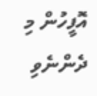އޮފީހުން މި ދެންނެވި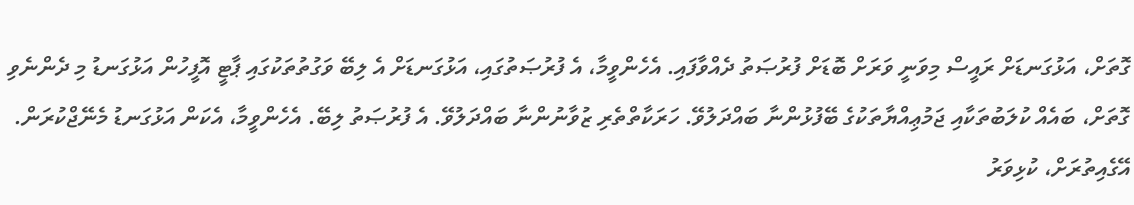ގޮތަށް، އަޅުގަނޑަށް ރައީސް މިވަނީ ވަރަށް ބޮޑަށް ފުރުޞަތު ދެއްވާފައި. އެހެންވީމާ، އެ ފުރުޞަތުގައި، އަޅުގަނޑަށް އެ ލިބޭ ވަގުތުތަކުގައި ޕާޓީ އޮފީހުން އަޅުގަނޑު މި ދެންނެވި ގޮތަށް، ބައެއް ކުލަބުތަކާއި ޖަމުޢިއްޔާތަކުގެ ބޭފުޅުންނާ ބައްދަލުވޭ. ހަރަކާތްތެރި ޒުވާނުންނާ ބައްދަލުވޭ. އެ ފުރުޞަތު ލިބޭ. އެހެންވީމާ، އެކަން އަޅުގަނޑު މެނޭޖްކުރަން.
އޭގެއިތުރަށް، ކުޅިވަރު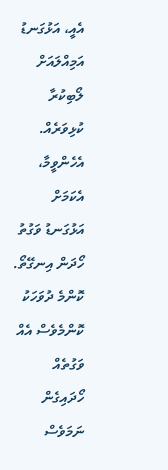އެއީ، އަޅުގަނޑު އަމިއްލައަށް ލޯބިކުރާ ކުޅިވަރެއް. އެހެންވީމާ، އެކަމަށް އަޅުގަނޑު ވަގުތު ހޯދަން އިނގޭތޯ. ކޮންމެ ދުވަހަކު ކޮންމެވެސް އެއް ވަގުތެއް ހޯދައިގެން ނަމަވެސް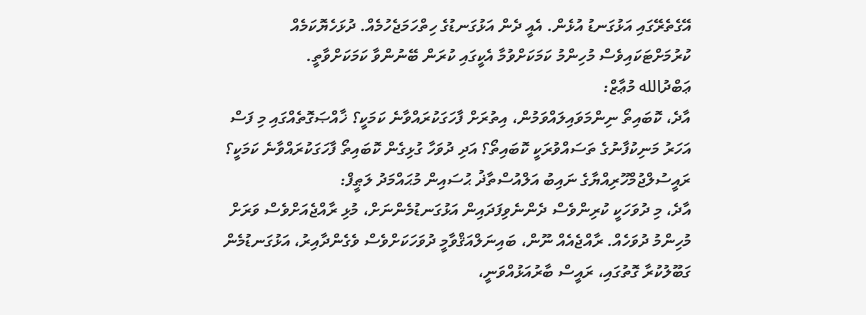އޭގެތެރޭގައި އަޅުގަނޑު އުޅެން. އެއީ ދެން އަޅުގަނޑުގެ ހިތްހަމަޖެހުމެއް. ދުޅަހެޔޮކަމެއް ކުރުމަށްޓަކައިވެސް މުހިންމު ކަމަކަށްވުމާ އެކީގައި ކުރަން ބޭނުންވާ ކަމަކަށްވާތީ.
ޢަބްދުالله މުޢާޒް:
އާދެ، ކޮބައިތޯ ނިންމަވައިލައްވަމުން، އިތުރަށް ފާހަގަކުރައްވާނެ ކަމަކީ؟ ޚާއްޞަގޮތެއްގައި މި ފަސް އަހަރު މަނިކުފާނުގެ ތަސައްވުރަކީ ކޮބައިތޯ؟ އަދި ދުވަހާ ގުޅިގެން ކޮބައިތޯ ފާހަގަކުރައްވާނެ ކަމަކީ؟
ރައީސުލްޖުމްހޫރިއްޔާގެ ނައިބު އަލްއުސްތާޛު ޙުސައިން މުޙައްމަދު ލަޠީފް:
އާދެ، މި ދުވަހަކީ ކުރިންވެސް ދެންނެވިފަދައިން އަޅުގަނޑުމެންނަށް، މުޅި ރާއްޖެއަށްވެސް ވަރަށް މުހިންމު ދުވަހެއް. ރާއްޖެއެއް ނޫން، ބައިނަލްއަޤްވާމީ ދުވަހަކަށްވެސް ވެގެންދާއިރު، އަޅުގަނޑުމެން ގަބޫލުކުރާ ގޮތުގައި، ރައީސް ބާރުއަޅުއްވަނީ،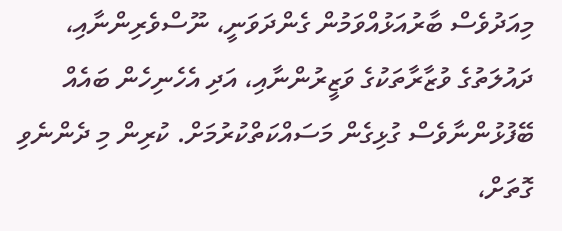މިއަދުވެސް ބާރުއަޅުއްވަމުން ގެންދަވަނީ، ނޫސްވެރިންނާއި، ދައުލަތުގެ ވުޒާރާތަކުގެ ވަޒީރުންނާއި، އަދި އެހެނިހެން ބައެއް ބޭފުޅުންނާވެސް ގުޅިގެން މަސައްކަތްކުރުމަށް. ކުރިން މި ދެންނެވި ގޮތަށް،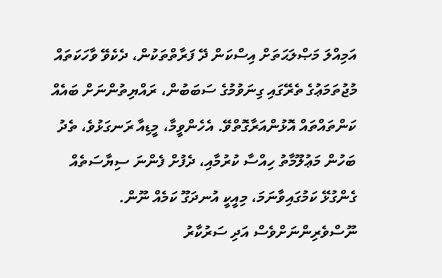އަމިއްލަ މަޞްލަޙަތަށް އިސްކަން ދޭ ފަރާތްތަކުން، ދެކެވޭ ވާހަކަތައް މުޖުތަމަޢުގެ ތެރޭގައި ގިނަވުމުގެ ސަބަބުން، ރައްޔިތުންނަށް ބައެއް ކަންތައްތައް އޮޅުންއަރާގޮތްވޭ. އެހެންވީމާ، މީޑިއާ ރަނގަޅުވެ، ތެދު ބަހުން މަޢުލޫމާތު ހިއްސާ ކުރުމާއި، ދެފުށް ފެންނަ ސިޔާސަތެއް ގެންގުޅޭ ކަމުގައިވާނަމަ، މިއީކީ އުނދަގޫ ކަމެއް ނޫން. ނޫސްވެރިންނަށްވެސް އަދި ސަރުކާރު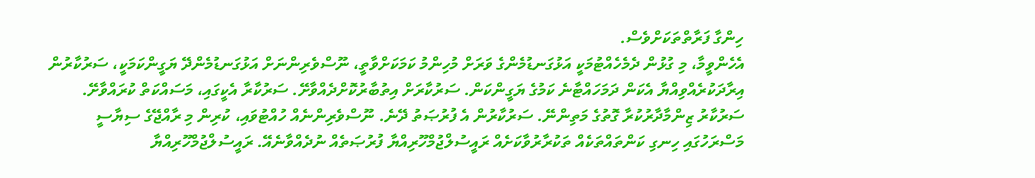ހިންގާ ފަރާތްތަކަށްވެސް.
އެހެންވީމާ، މި ގުޅުން ދެމެހެއްޓުމަކީ އަޅުގަނޑުމެންގެ ވަރަށް މުހިންމު ކަމަކަށްވާތީ، ނޫސްވެރިންނަށް އަޅުގަނޑުމެންދޭ ޔަގީންކަމަކީ، ސަރުކާރުން އިރާދަކުރެއްވިއްޔާ އެކަން ދަމަހައްޓާނެ ކަމުގެ ޔަގީންކަން. ސަރުކާރަށް އިތުބާރުކޮށްދެއްވާށޭ. ސަރުކާރާ އެކީގައި، މަސައްކަތް ކުރައްވާށޭ. ސަރުކާރު ޒިންމާދާރުކުރާ ގޮތުގެ މަތިންނޭ. ސަރުކާރުން އެ ފުރުޞަތު ދޭނެ. ނޫސްވެރިންނެއް ހުއްޓުވައި، ކުރިން މި ރާއްޖޭގެ ސިޔާސީ މަސްރަހުގައި ހިނގި ކަންތައްތަކެއް ތަކުރާރުވާކަށެއް ރައީސުލްޖުމްހޫރިއްޔާ ފުރުޞަތެއް ނުދެއްވާނެއޭ. ރައީސުލްޖުމްހޫރިއްޔާ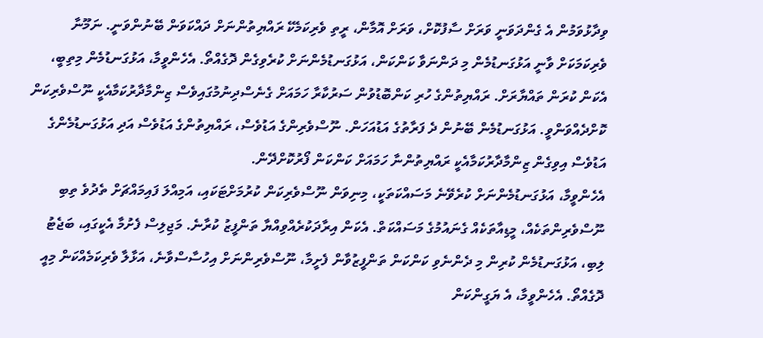ވިދާޅުވަމުން އެ ގެންދަވަނީ ވަރަށް ސާފުކޮށް، ވަރަށް އޮމާން، ރީތި ވެރިކަމެކޭ ރައްޔިތުންނަށް ދައްކަވަން ބޭނުންވަނީ. ނަމޫނާ ވެރިކަމަކަށް ވާނީ އަޅުގަނޑުމެން މި ދަންނަވާ ކަންކަން، އަޅުގަނޑުމެންނަށް ކުރެވިގެން ދޮގެއްތޯ. އެހެންވީމާ، އަޅުގަނޑުމެން މިތިބީ، އެކަން ކުރަން ތައްޔާރަށް. ރައްޔިތުންގެ ހުރި ކަންބޮޑުވުން ސަރުކާރާ ހަމައަށް ގެނެސްދިނުމުގައިވެސް ޒިންމާދާރުކަމާއެކީ ނޫސްވެރިކަން ކޮށްދެއްވަންވީ. އަޅުގަނޑުމެން ބޭނުން ދެ ފަރާތުގެ އަޑުއަހަން. ނޫސްވެރިންގެ އަޑުވެސް، ރައްޔިތުންގެ އަޑުވެސް އަދި އަޅުގަނޑުމެންގެ އަޑުވެސް އިވިގެން ޒިންމާދާރުކަމާއެކީ ރައްޔިތުންނާ ހަމައަށް ކަންކަން ފޯރުކޮށްދޭން.
އެހެންވީމާ، އަޅުގަނޑުމެންނަށް ކުރެވޭނެ މަސައްކަތަކީ، މިނިވަން ނޫސްވެރިކަން ކުރުމަށްޓަކައި، އަމިއްލަ ފައިމައްޗަށް ތެދުވެ ތިބި ނޫސްވެރިންތަކެއް، މީޑިއާތަކެއް ގެނައުމުގެ މަސައްކަތް. އެކަން އިރާދަކުރެއްވިއްޔާ ތަންފީޒު ކުރާނެ. މަޖިލިސް ފެށުމާ އެކީގައި، ބަޖެޓު ލިބި، އަޅުގަނޑުމެން ކުރިން މި ދެންނެވި ކަންކަން ތަންފީޒުވާން ފެށީމާ، ނޫސްވެރިންނަށް އިހުސާސްވާނެ، އަޅާލާ ވެރިކަމެއްކަން މިއީ ދޮގެއްތޯ. އެހެންވީމާ، އެ ޔަގީންކަން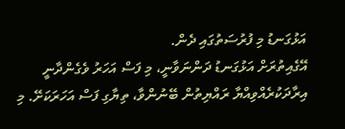އަޅުގަނޑު މި ފުރުސަތުގައި ދެން.
އޭގެއިތުރަށް އަޅުގަނޑު ދަންނަވާނީ، މި ފަސް އަހަރު ވެގެންދާނީ އިރާދަކުރެއްވިއްޔާ ރައްޔިތުން ބޭނުންވާ، ތިޔާގި ފަސް އަހަރަކަށޭ. މި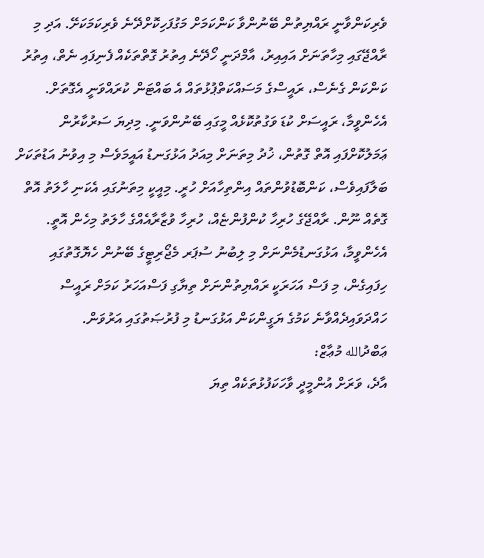ވެރިކަންވާނީ ރައްޔިތުން ބޭނުންވާ ކަންކަމަށް މަގުފަހިކޮށްދޭނެ ވެރިކަމަކަށޭ. އަދި މި ރާއްޖޭގައި މިހާތަނަށް އައިއިރު، އާމްދަނީ ހޯދޭނެ އިތުރު ގޮތްތަކެއް ފެނިފައި ނެތް، އިތުރު ކަންކަން ގެނެސް، ރައީސްގެ މަސައްކަތްޕުޅުތައް އެ ބައްޓަން ކުރައްވަނީ އެގޮތަށް. އެހެންވީމާ، ރައީސަށް ކުޑަ ވަގުތުކޮޅެއް މީގައި ބޭނުންވަނީ. މިދިޔަ ސަރުކާރުން ޢަމަލުކޮށްފައި އޮތް ގޮތުން، ޚުދު މިތަނަށް މިއަދު އަޅުގަނޑު އައީމަވެސް މި އިވުނު އަޑުތަކަށް ބަލާފައިވެސް، ކަންބޮޑުވުންތައް އިންތިހާއަށް ހުރީ. މިއީކީ މިތަނުގައި އެކަނި ހާލަތު އޮތް ގޮތެއް ނޫން. ރާއްޖޭގެ ހުރިހާ ކުންފުންޏެއް، ހުރިހާ ވުޒާރާއެއްގެ ހާލަތު މިހެން އޮތީ. އެހެންވީމާ، އަޅުގަނޑުމެންނަށް މި ލިބުނު ސުޕަރ މެޖޯރިޓީގެ ބޭނުން ހެޔޮގޮތުގައި ހިފައިގެން، މި ފަސް އަހަރަކީ ރައްޔިތުންނަށް ތިޔާގި ފަސްއަހަރު ކަމަށް ރައީސް ހައްދަވައިދެއްވާނެ ކަމުގެ ޔަގީންކަން އަޅުގަނޑު މި ފުރުޞަތުގައި އަރުވަން.
ޢަބްދުالله މުޢާޒް:
އާދެ، ވަރަށް އުންމީދީ ވާހަކަފުޅުތަކެއް ތިޔަ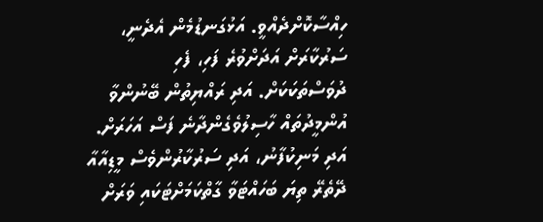ހިއްސާކޮށްދެއްވީ. އަޅުގަނޑުމެން އެދެނީ، ސަރުކާރަށް އަދަށްވުރެ ފަހި، ފެހި ދުވަސްތަކަކަށް. އަދި ރައްޔިތުން ބޭނުންވާ އުންމީދުތައް ހާސިލުވެގެންދާނެ ފަސް އަހަރަށް. އަދި މަނިކުފާނު، އަދި ސަރުކާރުންވެސް މީޑިއާއާ ދޭތެރޭ ތިޔަ ބަހައްޓަވާ ގާތްކަމަށްޓަކައި ވަރަށް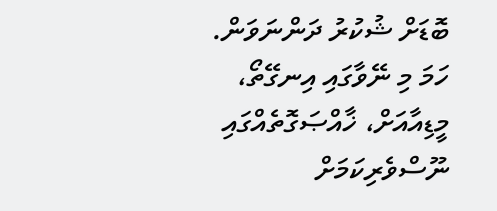ބޮޑަށް ޝުކުރު ދަންނަވަން. ހަމަ މި ނޭވާގައި އިނގޭތޯ، މީޑިއާއަށް، ޚާއްޞަގޮތެއްގައި ނޫސްވެރިކަމަށް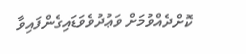ކޮށްދެއްވުމަށް ވަޢުދުވެވަޑައިގެންފައިވާ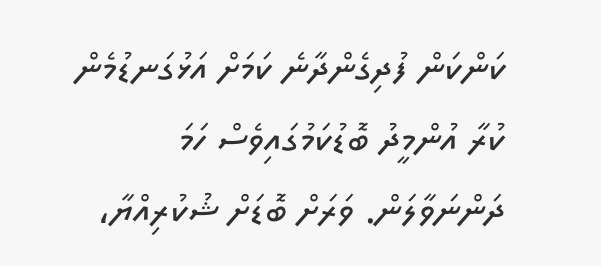ކަންކަން ފުދިގެންދާނެ ކަމަށް އަޅުގަނޑުމެން ކުރާ އުންމީދު ބޮޑުކަމުގައިވެސް ހަމަ ދަންނަވާލަން. ވަރަށް ބޮޑަށް ޝުކުރިއްޔާ،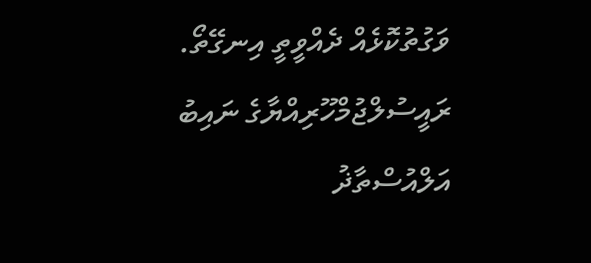ވަގުތުކޮޅެއް ދެއްވީތީ އިނގޭތޯ.
ރައީސުލްޖުމްހޫރިއްޔާގެ ނައިބު އަލްއުސްތާޛު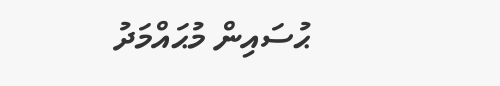ޙުސައިން މުޙައްމަދު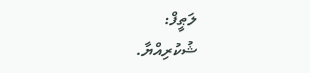ލަޠީފް:
ޝުކުރިއްޔާ.